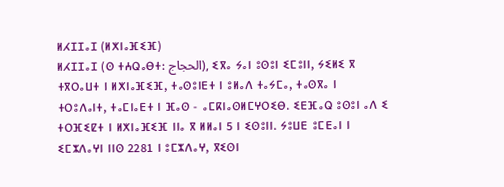ⵍⵃⵊⵊⴰⵊ (ⵍⵅⵏⴰⴼⵉⴼ)
ⵍⵃⵊⵊⴰⵊ (ⵙ ⵜⵄⵕⴰⴱⵜ: الحجاج), ⵉⴳⴰ ⵢⴰⵏ ⵓⵙⵓⵏ ⵉⵎⵓⵏⵏ, ⵢⵉⵍⵉ ⴳ ⵜⴳⵔⴰⵡⵜ ⵏ ⵍⵅⵏⴰⴼⵉⴼ, ⵜⴰⵙⵓⵏⴹⵜ ⵏ ⵓⵍⴰⴷ ⵜⴰⵢⵎⴰ, ⵜⴰⵙⴳⴰ ⵏ ⵜⵔⵓⴷⴰⵏⵜ, ⵜⴰⵎⵏⴰⴹⵜ ⵏ ⴼⴰⵙ - ⴰⵎⴽⵏⴰⵙⵍⵎⵖⵔⵉⴱ. ⵉⴹⴼⴰⵕ ⵓⵙⵓⵏ ⴰⴷ ⵉ ⵜⵔⴼⵉⵇⵜ ⵏ ⵍⵅⵏⴰⴼⵉⴼ ⵏⵏⴰ ⴳ ⵍⵍⴰⵏ 5 ⵏ ⵉⵙⵓⵏⵏ. ⵢⵓⵡⴹ ⵓⵎⴹⴰⵏ ⵏ ⵉⵎⵣⴷⴰⵖⵏ ⵏⵏⵙ 2281 ⵏ ⵓⵎⵣⴷⴰⵖ, ⴳⵉⵙⵏ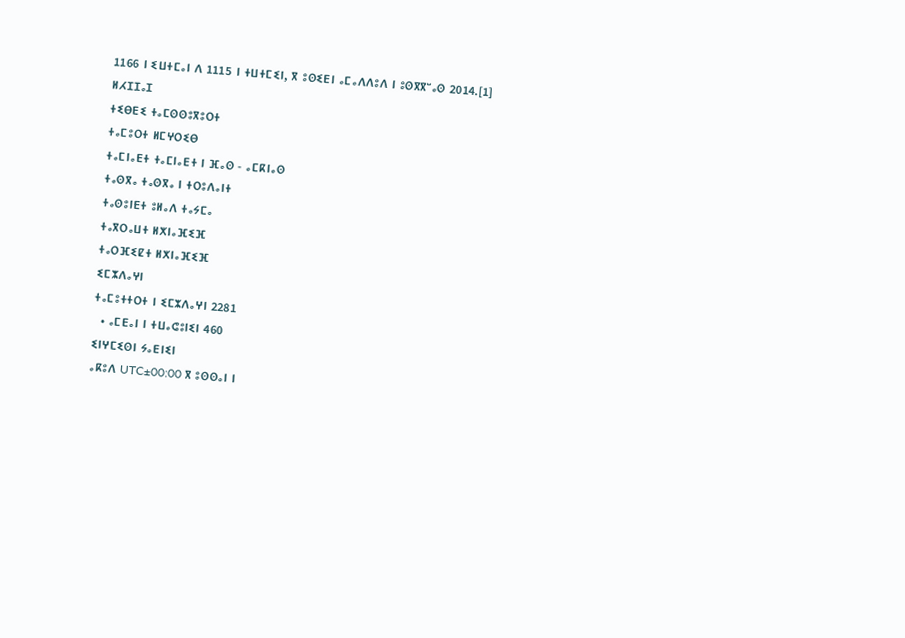1166 ⵏ ⵉⵡⵜⵎⴰⵏ ⴷ 1115 ⵏ ⵜⵡⵜⵎⵉⵏ, ⴳ ⵓⵙⵉⴹⵏ ⴰⵎⴰⴷⴷⵓⴷ ⵏ ⵓⵙⴳⴳⵯⴰⵙ 2014.[1]
ⵍⵃⵊⵊⴰⵊ
ⵜⵉⴱⴹⵉ ⵜⴰⵎⵙⵙⵓⴳⵓⵔⵜ
ⵜⴰⵎⵓⵔⵜ ⵍⵎⵖⵔⵉⴱ
ⵜⴰⵎⵏⴰⴹⵜ ⵜⴰⵎⵏⴰⴹⵜ ⵏ ⴼⴰⵙ - ⴰⵎⴽⵏⴰⵙ
ⵜⴰⵙⴳⴰ ⵜⴰⵙⴳⴰ ⵏ ⵜⵔⵓⴷⴰⵏⵜ
ⵜⴰⵙⵓⵏⴹⵜ ⵓⵍⴰⴷ ⵜⴰⵢⵎⴰ
ⵜⴰⴳⵔⴰⵡⵜ ⵍⵅⵏⴰⴼⵉⴼ
ⵜⴰⵔⴼⵉⵇⵜ ⵍⵅⵏⴰⴼⵉⴼ
ⵉⵎⵣⴷⴰⵖⵏ
ⵜⴰⵎⵓⵜⵜⵔⵜ ⵏ ⵉⵎⵣⴷⴰⵖⵏ 2281
  • ⴰⵎⴹⴰⵏ ⵏ ⵜⵡⴰⵛⵓⵏⵉⵏ 460
ⵉⵏⵖⵎⵉⵙⵏ ⵢⴰⴹⵏⵉⵏ
ⴰⴽⵓⴷ UTC±00:00 ⴳ ⵓⵙⵙⴰⵏ ⵏ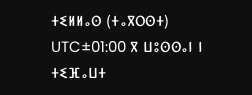ⵜⵉⵍⵍⴰⵙ (ⵜⴰⴳⵔⵙⵜ)
UTC±01:00 ⴳ ⵡⵓⵙⵙⴰⵏ ⵏ ⵜⵉⴼⴰⵡⵜ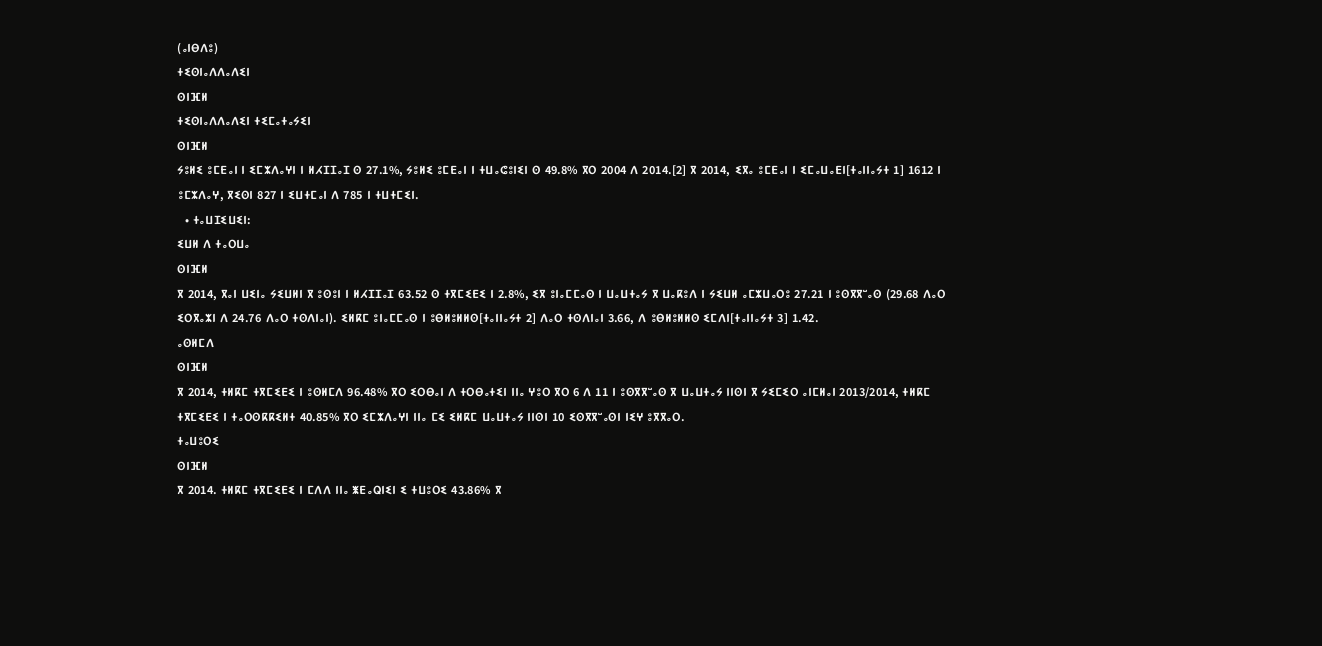(ⴰⵏⴱⴷⵓ)
ⵜⵉⵙⵏⴰⴷⴷⴰⴷⵉⵏ
ⵙⵏⴼⵍ
ⵜⵉⵙⵏⴰⴷⴷⴰⴷⵉⵏ ⵜⵉⵎⴰⵜⴰⵢⵉⵏ
ⵙⵏⴼⵍ
ⵢⵓⵍⵉ ⵓⵎⴹⴰⵏ ⵏ ⵉⵎⵣⴷⴰⵖⵏ ⵏ ⵍⵃⵊⵊⴰⵊ ⵙ 27.1%, ⵢⵓⵍⵉ ⵓⵎⴹⴰⵏ ⵏ ⵜⵡⴰⵛⵓⵏⵉⵏ ⵙ 49.8% ⴳⵔ 2004 ⴷ 2014.[2] ⴳ 2014, ⵉⴳⴰ ⵓⵎⴹⴰⵏ ⵏ ⵉⵎⴰⵡⴰⴹⵏ[ⵜⴰⵏⵏⴰⵢⵜ 1] 1612 ⵏ ⵓⵎⵣⴷⴰⵖ, ⴳⵉⵙⵏ 827 ⵏ ⵉⵡⵜⵎⴰⵏ ⴷ 785 ⵏ ⵜⵡⵜⵎⵉⵏ.
  • ⵜⴰⵡⵊⵉⵡⵉⵏ:
ⵉⵡⵍ ⴷ ⵜⴰⵔⵡⴰ
ⵙⵏⴼⵍ
ⴳ 2014, ⴳⴰⵏ ⵡⵉⵏⴰ ⵢⵉⵡⵍⵏ ⴳ ⵓⵙⵓⵏ ⵏ ⵍⵃⵊⵊⴰⵊ 63.52 ⵙ ⵜⴳⵎⵉⴹⵉ ⵏ 2.8%, ⵉⴳ ⵓⵏⴰⵎⵎⴰⵙ ⵏ ⵡⴰⵡⵜⴰⵢ ⴳ ⵡⴰⴽⵓⴷ ⵏ ⵢⵉⵡⵍ ⴰⵎⵣⵡⴰⵔⵓ 27.21 ⵏ ⵓⵙⴳⴳⵯⴰⵙ (29.68 ⴷⴰⵔ ⵉⵔⴳⴰⵣⵏ ⴷ 24.76 ⴷⴰⵔ ⵜⵙⴷⵏⴰⵏ). ⵉⵍⴽⵎ ⵓⵏⴰⵎⵎⴰⵙ ⵏ ⵓⴱⵍⵓⵍⵍⵙ[ⵜⴰⵏⵏⴰⵢⵜ 2] ⴷⴰⵔ ⵜⵙⴷⵏⴰⵏ 3.66, ⴷ ⵓⴱⵍⵓⵍⵍⵙ ⵉⵎⴷⵏ[ⵜⴰⵏⵏⴰⵢⵜ 3] 1.42.
ⴰⵙⵍⵎⴷ
ⵙⵏⴼⵍ
ⴳ 2014, ⵜⵍⴽⵎ ⵜⴳⵎⵉⴹⵉ ⵏ ⵓⵙⵍⵎⴷ 96.48% ⴳⵔ ⵉⵔⴱⴰⵏ ⴷ ⵜⵔⴱⴰⵜⵉⵏ ⵏⵏⴰ ⵖⵓⵔ ⴳⵔ 6 ⴷ 11 ⵏ ⵓⵙⴳⴳⵯⴰⵙ ⴳ ⵡⴰⵡⵜⴰⵢ ⵏⵏⵙⵏ ⴳ ⵢⵉⵎⵉⵔ ⴰⵏⵎⵍⴰⵏ 2013/2014, ⵜⵍⴽⵎ ⵜⴳⵎⵉⴹⵉ ⵏ ⵜⴰⵔⵙⴽⴽⵉⵍⵜ 40.85% ⴳⵔ ⵉⵎⵣⴷⴰⵖⵏ ⵏⵏⴰ ⵎⵉ ⵉⵍⴽⵎ ⵡⴰⵡⵜⴰⵢ ⵏⵏⵙⵏ 10 ⵉⵙⴳⴳⵯⴰⵙⵏ ⵏⵉⵖ ⵓⴳⴳⴰⵔ.
ⵜⴰⵡⵓⵔⵉ
ⵙⵏⴼⵍ
ⴳ 2014. ⵜⵍⴽⵎ ⵜⴳⵎⵉⴹⵉ ⵏ ⵎⴷⴷ ⵏⵏⴰ ⵥⴹⴰⵕⵏⵉⵏ ⵉ ⵜⵡⵓⵔⵉ 43.86% ⴳ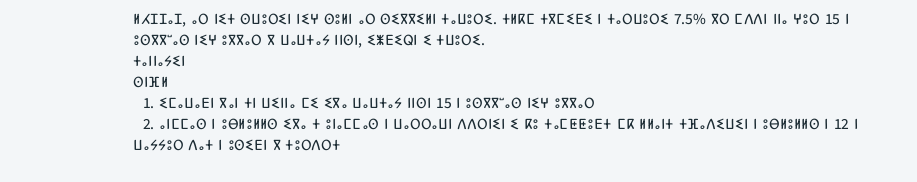ⵍⵃⵊⵊⴰⵊ, ⴰⵔ ⵏⵉⵜ ⵙⵡⵓⵔⵉⵏ ⵏⵉⵖ ⵙⵓⵍⵏ ⴰⵔ ⵙⵉⴳⴳⵉⵍⵏ ⵜⴰⵡⵓⵔⵉ. ⵜⵍⴽⵎ ⵜⴳⵎⵉⴹⵉ ⵏ ⵜⴰⵔⵡⵓⵔⵉ 7.5% ⴳⵔ ⵎⴷⴷⵏ ⵏⵏⴰ ⵖⵓⵔ 15 ⵏ ⵓⵙⴳⴳⵯⴰⵙ ⵏⵉⵖ ⵓⴳⴳⴰⵔ ⴳ ⵡⴰⵡⵜⴰⵢ ⵏⵏⵙⵏ, ⵉⵥⴹⵉⵕⵏ ⵉ ⵜⵡⵓⵔⵉ.
ⵜⴰⵏⵏⴰⵢⵉⵏ
ⵙⵏⴼⵍ
  1. ⵉⵎⴰⵡⴰⴹⵏ ⴳⴰⵏ ⵜⵏ ⵡⵉⵏⵏⴰ ⵎⵉ ⵉⴳⴰ ⵡⴰⵡⵜⴰⵢ ⵏⵏⵙⵏ 15 ⵏ ⵓⵙⴳⴳⵯⴰⵙ ⵏⵉⵖ ⵓⴳⴳⴰⵔ
  2. ⴰⵏⵎⵎⴰⵙ ⵏ ⵓⴱⵍⵓⵍⵍⵙ ⵉⴳⴰ ⵜ ⵓⵏⴰⵎⵎⴰⵙ ⵏ ⵡⴰⵔⵔⴰⵡⵏ ⴷⴷⵔⵏⵉⵏ ⵉ ⴽⵓ ⵜⴰⵎⵟⵟⵓⴹⵜ ⵎⴽ ⵍⵍⴰⵏⵜ ⵜⴼⴰⴷⵉⵡⵉⵏ ⵏ ⵓⴱⵍⵓⵍⵍⵙ ⵏ 12 ⵏ ⵡⴰⵢⵢⵓⵔ ⴷⴰⵜ ⵏ ⵓⵙⵉⴹⵏ ⴳ ⵜⵓⵔⴷⵔⵜ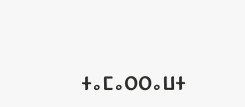ⵜⴰⵎⴰⵔⵔⴰⵡⵜ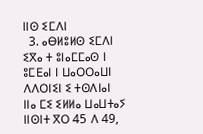ⵏⵏⵙ ⵉⵎⴷⵏ
  3. ⴰⴱⵍⵓⵍⵙ ⵉⵎⴷⵏ ⵉⴳⴰ ⵜ ⵓⵏⴰⵎⵎⴰⵙ ⵏ ⵓⵎⴹⴰⵏ ⵏ ⵡⴰⵔⵔⴰⵡⵏ ⴷⴷⵔⵏⵉⵏ ⵉ ⵜⵙⴷⵏⴰⵏ ⵏⵏⴰ ⵎⵉ ⵉⵍⵍⴰ ⵡⴰⵡⵜⴰⵢ ⵏⵏⵙⵏⵜ ⴳⵔ 45 ⴷ 49,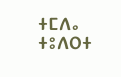ⵜⵎⴷⴰ ⵜⵓⴷⵔⵜ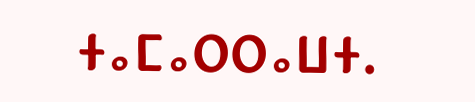ⵜⴰⵎⴰⵔⵔⴰⵡⵜ.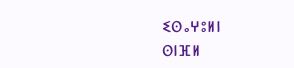ⵉⵙⴰⵖⵓⵍⵏ
ⵙⵏⴼⵍ